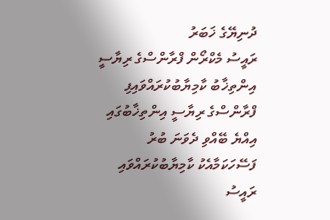ދުނިޔޭގެ ޚަބަރު
ރައީސު މެކްރޯން ފްރާންސްގެ ރިޔާސީ އިންތިޚާބު ކާމިޔާބުކުރައްވައިފި
ފްރާންސްގެ ރިޔާސީ އިންތިޚާބުގައި އިއްޔެ ބޭއްވި ދެވަނަ ބުރު ފަސޭހަކަމާއެކު ކާމިޔާބުކުރައްވައި ރައީސު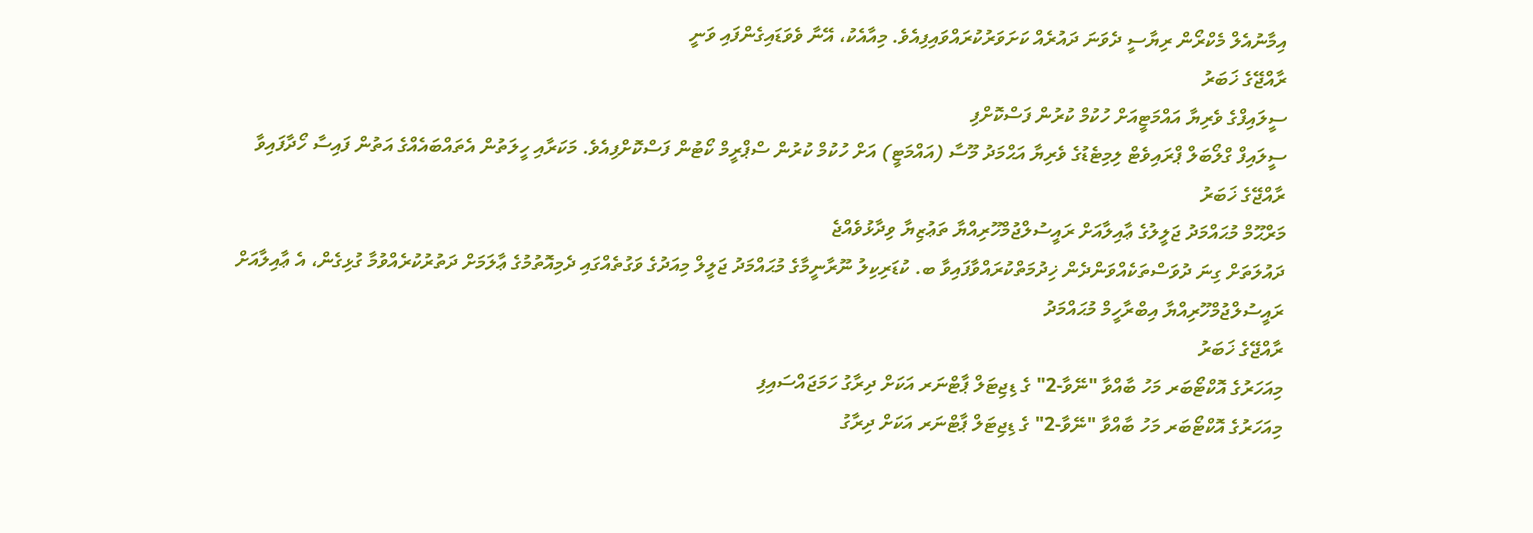އިމާނުއެލް މެކްރޯން ރިޔާސީ ދެވަނަ ދައުރެއް ކަށަވަރުކުރައްވައިފިއެވެ. މިއާއެކު، އޭނާ ވެވަޑައިގެންފައި ވަނީ
ރާއްޖޭގެ ޚަބަރު
ސީލައިފްގެ ވެރިޔާ އައްމަޓީއަށް ހުކުމް ކުރުން ފަސްކޮށްފި
ސީލައިފް ގްލޯބަލް ޕްރައިވެޓް ލިމިޓެޑުގެ ވެރިޔާ އަޙްމަދު މޫސާ (އައްމަޓީ) އަށް ހުކުމް ކުރުން ސްޕްރީމް ކޯޓުން ފަސްކޮށްފިއެވެ. މަކަރާއި ހީލަތުން އެތައްބައެއްގެ އަތުން ފައިސާ ހޯދާފައިވާ
ރާއްޖޭގެ ޚަބަރު
މަރްޙޫމް މުޙައްމަދު ޖަލީލުގެ ޢާއިލާއަށް ރައީސުލްޖުމްހޫރިއްޔާ ތަޢުޒިޔާ ވިދާޅުވެއްޖެ
ދައުލަތަށް ގިނަ ދުވަސްތަކެއްވަންދެން ޚިދުމަތްކުރައްވާފައިވާ ބ. ކުޑަރިކިލު ނޫރާނީމާގެ މުޙައްމަދު ޖަލީލް މިއަދުގެ ވަގުތެއްގައި ދެމިއޮތުމުގެ ޢާލަމަށް ދަތުރުކުރެއްވުމާ ގުޅިގެން، އެ ޢާއިލާއަށް ރައީސުލްޖުމްހޫރިއްޔާ އިބްރާހީމް މުޙައްމަދު
ރާއްޖޭގެ ޚަބަރު
މިއަހަރުގެ އޮކްޓޯބަރ މަހު ބާއްވާ "ނޭވާ-2" ގެ ޑިޖިޓަލް ޕާޓްނަރ އަކަށް ދިރާގު ހަމަޖައްސައިފި
މިއަހަރުގެ އޮކްޓޯބަރ މަހު ބާއްވާ "ނޭވާ-2" ގެ ޑިޖިޓަލް ޕާޓްނަރ އަކަށް ދިރާގު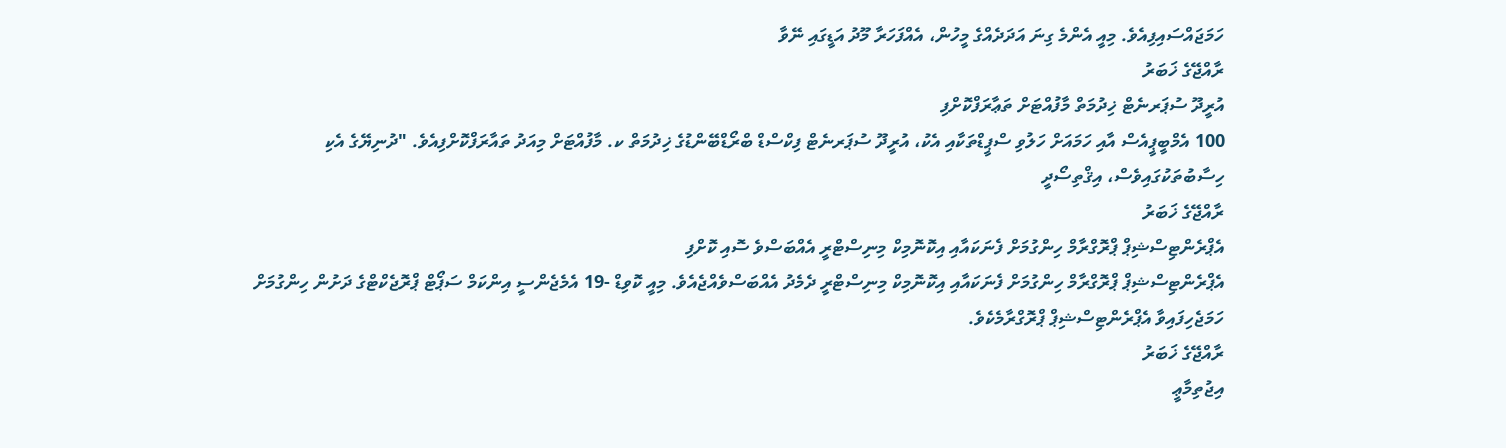ހަމަޖައްސައިފިއެވެ. މިއީ އެންމެ ގިނަ އަދަދެއްގެ މީހުން، އެއްފަހަރާ މޫދު އަޑީގައި ނޭވާ
ރާއްޖޭގެ ޚަބަރު
އުރީދޫ ސުޕަރނެޓް ޚިދުމަތް މާފުއްޓަށް ތަޢާރަފްކޮށްފި
100 އެމްބީޕީއެސް އާއި ހަމައަށް ހަލުވި ސްޕީޑްތަކާއި އެކު، އުރީދޫ ސުޕަރނެޓް ފިކްސްޑް ބްރޯޑްބޭންޑުގެ ޚިދުމަތް ކ. މާފުއްޓަށް މިއަދު ތައާރަފްކޮށްފިއެވެ. "ދުނިޔޭގެ އެކި ހިސާބުތަކުގައިވެސް، އިޤްތިސޯދީ
ރާއްޖޭގެ ޚަބަރު
އެޕްރެންޓިސްޝިޕް ޕްރޮގްރާމް ހިންގުމަށް ފެނަކައާއި އިކޮނޮމިކް މިނިސްޓްރީ އެއްބަސްވެ ސޮއި ކޮށްފި
އެޕްރެންޓިސްޝިޕް ޕްރޮގްރާމް ހިންގުމަށް ފެނަކައާއި އިކޮނޮމިކް މިނިސްޓްރީ ދެމެދު އެއްބަސްވެއްޖެއެވެ. މިއީ ކޮވިޑް -19 އެމެޖެންސީ އިންކަމް ސަޕޯޓް ޕްރޮޖެކްޓްގެ ދަށުން ހިންގުމަށް ހަމަޖެހިފައިވާ އެޕްރެންޓިސްޝިޕް ޕްރޮގްރާމެކެވެ.
ރާއްޖޭގެ ޚަބަރު
އިޖުތިމާޢީ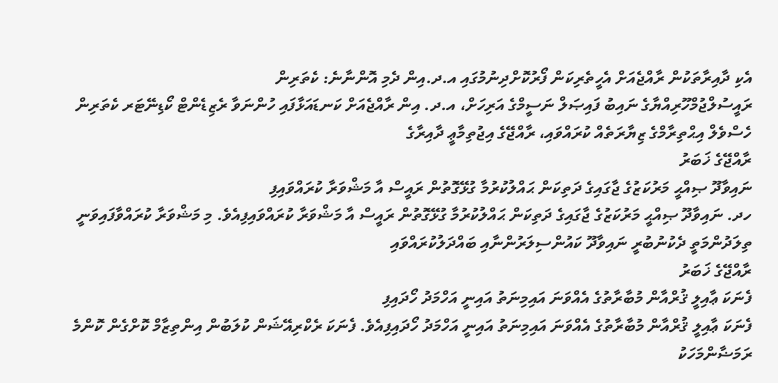އެކި ދާއިރާތަކުން ރާއްޖެއަށް އެހީތެރިކަން ފޯރުކޮށްދިނުމުގައި އ.ދ.އިން ދެމި އޮންނާނެ: ކެތަރިން
ރައީސުލްޖުމްހޫރިއްޔާގެ ނައިބު ފައިޞަލް ނަސީމްގެ އަރިހަށް، އ.ދ. އިން ރާއްޖެއަށް ކަނޑައަޅާފައި ހުންނަވާ ރެޒިޑެންޓް ކޯޑިނޭޓަރ ކެތަރިން ހެސްވެލް އިޙްތިރާމްގެ ޒިޔާރަތެއް ކުރައްވައި، ރާއްޖޭގެ އިޖުތިމާޢީ ދާއިރާގެ
ރާއްޖޭގެ ޚަބަރު
ނައިވާދޫ ޞިއްޙީ މަރުކަޒުގެ ޖާގައިގެ ދަތިކަން ޙައްލުކުރުމާ ގުޅޭގޮތުން ރައީސް އާ މަޝްވަރާ ކުރައްވައިފި
ހދ. ނައިވާދޫ ޞިއްޙީ މަރުކަޒުގެ ޖާގައިގެ ދަތިކަން ޙައްލުކުރުމާ ގުޅޭގޮތުން ރައީސް އާ މަޝްވަރާ ކުރައްވައިފިއެވެ. މި މަޝްވަރާ ކުރައްވާފައިވަނީ ތިލަދުންމަތީ ދެކުނުބުރީ ނައިވާދޫ ކައުންސިލަރުންނާއި ބައްދަލުކުރައްވައި
ރާއްޖޭގެ ޚަބަރު
ފެނަކަ ޢާއިލީ ޤުރްއާން މުބާރާތުގެ އެއްވަނަ އައިމިނަތު އައިނީ އަހްމަދު ހޯދައިފި
ފެނަކަ ޢާއިލީ ޤުރްއާން މުބާރާތުގެ އެއްވަނަ އައިމިނަތު އައިނީ އަހްމަދު ހޯދައިފިއެވެ. ފެނަކަ ރެކްރިއޭޝަން ކުލަބުން އިންތިޒާމް ކޮށްގެން ކޮންމެ ރަމަޟާންމަހަކު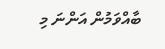ބާއްވަމުން އަންނަ މި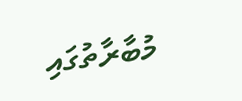މުބާރާތުގައި